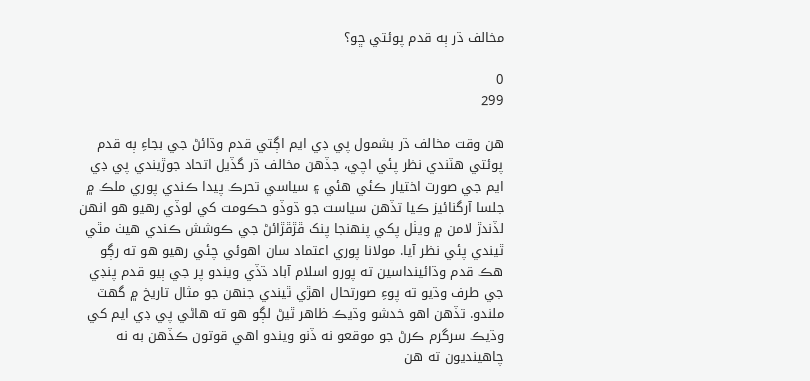مخالف ڌر ٻه قدم پوئتي ڇو؟

0
299

هن وقت مخالف ڌر بشمول پي ڊي ايم اڳتي قدم وڌائڻ جي بجاءِ ٻه قدم پوئتي هٽندي نظر پئي اچي، جڏهن مخالف ڌر گڏيل اتحاد جوڙيندي پي ڊي ايم جي صورت اختيار ڪئي هئي ۽ سياسي تحرڪ پيدا ڪندي پوري ملڪ ۾ جلسا آرگنائيز ڪيا تڏهن سياست جو ڌوڏو حڪومت کي لوڏي رهيو هو انهن لڏندڙ لامن ۾ ويٺل پکي پنهنجا پنک ڦڙڦڙائڻ جي ڪوشش ڪندي هيٺ مٿي ٿيندي پئي نظر آيا. مولانا پوري اعتماد سان اهوئي چئي رهيو هو ته رڳو هڪ قدم وڌائينداسين ته پورو اسلام آباد ڌڏي ويندو پر جي ٻيو قدم پنڊي جي طرف وڌيو ته پوءِ صورتحال اهڙي ٿيندي جنهن جو مثال تاريخ ۾ گھٽ ملندو. تڏهن اهو خدشو وڌيڪ ظاهر ٿيڻ لڳو هو ته هاڻي پي ڊي ايم کي وڌيڪ سرگرم ڪرڻ جو موقعو نه ڏنو ويندو اهي قوتون ڪڏهن به نه چاهينديون ته هن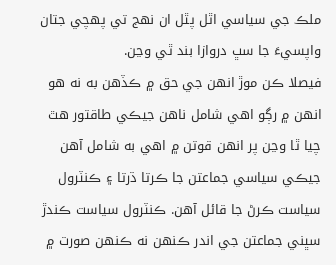ملڪ جي سياسي اٿل پٿل ان نهج تي پهچي جتان واپسيءَ جا سڀ دروازا بند ٿي وڃن.
فيصلا ڪن موڙ انهن جي حق ۾ ڪڏهن به نه هو انهن ۾ رڳو اهي شامل ناهن جيڪي طاقتور هٿ چيا ٿا وڃن پر انهن قوتن ۾ اهي به شامل آهن جيڪي سياسي جماعتن جا ڪرتا ڌرتا ۽ ڪنٽرول سياست ڪرڻ جا قائل آهن. ڪنٽرول سياست ڪندڙ سڀني جماعتن جي اندر ڪنهن نه ڪنهن صورت ۾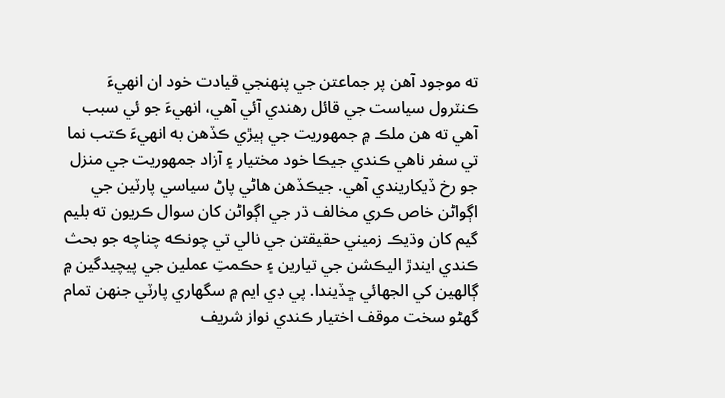ته موجود آهن پر جماعتن جي پنهنجي قيادت خود ان انهيءَ ڪنٽرول سياست جي قائل رهندي آئي آهي، انهيءَ جو ئي سبب آهي ته هن ملڪ ۾ جمهوريت جي ٻيڙي ڪڏهن به انهيءَ ڪتب نما تي سفر ناهي ڪندي جيڪا خود مختيار ۽ آزاد جمهوريت جي منزل جو رخ ڏيکاريندي آهي. جيڪڏهن هاڻي پاڻ سياسي پارٽين جي اڳواڻن خاص ڪري مخالف ڌر جي اڳواڻن کان سوال ڪريون ته بليم گيم کان وڌيڪ زميني حقيقتن جي نالي تي چونڪه چناچه جو بحث ڪندي ايندڙ اليڪشن جي تيارين ۽ حڪمتِ عملين جي پيچيدگين ۾ ڳالهين کي الجھائي ڇڏيندا. پي ڊي ايم ۾ سگھاري پارٽي جنهن تمام گھڻو سخت موقف اختيار ڪندي نواز شريف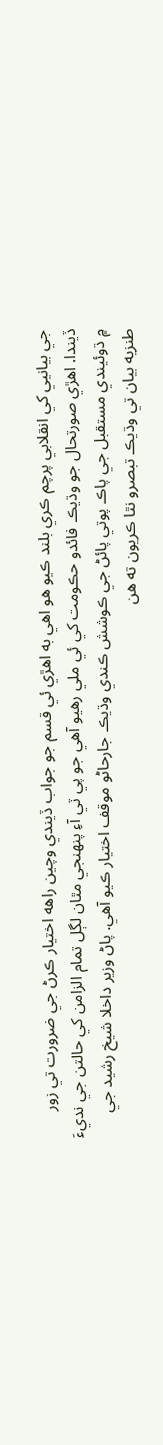جي بيانيي کي انقلابي پرچم ڪري بلند ڪيو هو اهي به اهڙي ئي قسم جو جواب ڏيندي وچين راھه اختيار ڪرڻ جي ضرورت تي زور ڏيندا. اهڙي صورتحال جو وڌيڪ فائدو حڪومت کي ئي ملي رهيو آهي جو پي ٽي آءِ پنهنجي مٿان لڳل تمام الزامن کي حالتن جي نديءَ ۾ ڌوئيندي مستقبل جي پاڪ پوتي پائڻ جي ڪوشش ڪندي وڌيڪ جارحاڻو موقف اختيار ڪيو آهي. پاڻ وزير داخلا شيخ رشيد جي طنزيه بيان تي وڌيڪ تبصرو نٿا ڪريون ته هن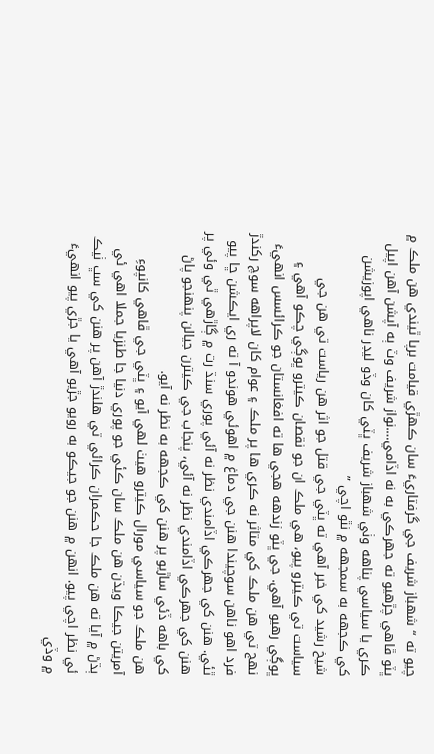چيو ته “ شهباز شريف جي گرفتاريءَ سان ڪهڙي قيامت برپا ٿيندي هن ملڪ ۾ ڀٽو ڦاهي چڙهيو ته جھرڪي به نه اڏامي….نواز شريف وٽ ٻه آپشن آهن اپيل ڪري يا سياسي پناھه وٺي شهباز شريف ڀٽي کان وڏو ليڊر ناهي اپوزيشن کي ڪجھه به سمجھه ۾ نٿو اچي ”
شيخ رشيد کي خبر آهي ته ڀٽي جي قتل جو اثر هن رياست تي هن جي سياست تي ڪيترو پيو، هي ملڪ ان جو نقصان ڪيترو ڀوڳي چڪو آهي ۽ ڀوڳي رهيو آهي. جي ڀٽو زندھه هجي ها ته افغانستان جو ڪرائسس انهيءَ نهج تي هن ملڪ کي متاثر نه ڪري ها پر ملڪ ۽ عوام کان لاپراھه سوچ رکندڙ فرد اهو ناهن سوچيندا هنن جي دماغ ۾ اهوئي هوندو آ ته ري ايڪشن ڇا پيو ٿئي. هنن کي جھرڪي اڏامندي نظر نه آئي پوري سنڌ رت ۾ ڳاڙهي ٿي وئي پر هنن کي جھرڪي اڏامندي نظر نه آئي، پنجاب جي ڪيترن جيالن پنهنجو پاڻ کي باھه ڏئي ساڙيو پر هنن کي ڪجھه به نظر نه آيو.
هن ملڪ جو سياسي مورال ڪيترو هيٺ لهي آيو ۽ ڀٽي جي ڦاهي کانپوءِ آمريتن جيڪا ويڌن هن ملڪ سان ڪئي جو پوري دنيا جا طنزيا جملا اهي ئي ٻڌڻ ۾ آيا ته هن ملڪ جا حڪمران ڪرائي تي هلندڙ آهن پر هنن کي سڀ ٺيڪ ئي نظر اچي پيو. انهن ۾ هنن جو جيڪو به رويو جڙيو آهي يا جڙي پيو انهيءَ ۾ وڏي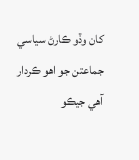کان وڏو ڪارڻ سياسي جماعتن جو اهو ڪردار آهي جيڪو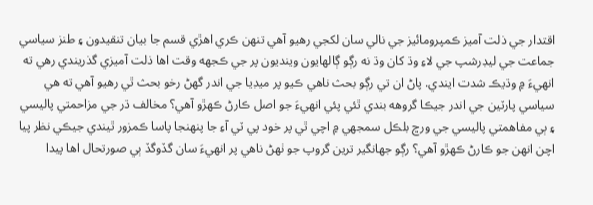اقتدار جي ذلت آميز ڪمپرومائيز جي نالي سان لکجي رهيو آهي تنهن ڪري اهڙي قسم جا بيان تنقيدون ۽ طنز سياسي جماعت جي ليڊرشپ جي لاءِ وڌ کان وڌ نه رڳو ڳالهايون وينديون پر جي ڪجھه وقت اها ذلت آميزي گذريندي رهي ته انهيءَ ۾ وڌيڪ شدت ايندي. پاڻ ان تي رڳو بحث ناهي ڪيو پر ميڊيا جي اندر گھڻ رخو بحث ٿي رهيو آهي ته هي سياسي پارٽين جي اندر جيڪا گروھه بندي ٿئي پئي انهيءَ جو اصل ڪارڻ ڪهڙو آهي؟ مخالف ڌر جي مزاحمتي پاليسي ۽ ٻي مفاهمتي پاليسي جي ورڇ بلڪل سمجھي ۾ اچي ٿي پر خود پي ٽي آءِ جا پنهنجا پاسا ڪمزور ٿيندي جيڪي نظر پيا اچن انهن جو ڪارڻ ڪهڙو آهي؟ رڳو جهانگير ترين گروپ جو ٺهڻ ناهي پر انهيءَ سان گڏوگڏ ٻي صورتحال اها پيدا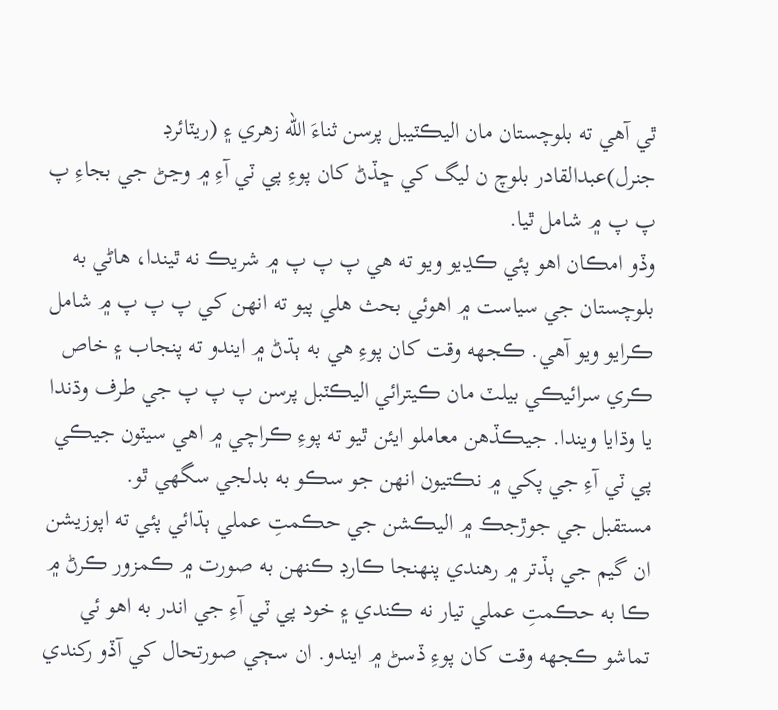ٿي آهي ته بلوچستان مان اليڪٽيبل پرسن ثناءَ الله زهري ۽ (ريٽائرڊ جنرل)عبدالقادر بلوچ ن ليگ کي ڇڏڻ کان پوءِ پي ٽي آءِ ۾ وڃڻ جي بجاءِ پ پ پ ۾ شامل ٿيا.
وڏو امڪان اهو پئي ڪڍيو ويو ته هي پ پ پ ۾ شريڪ نه ٿيندا، هاڻي به بلوچستان جي سياست ۾ اهوئي بحث هلي پيو ته انهن کي پ پ پ ۾ شامل ڪرايو ويو آهي. ڪجھه وقت کان پوءِ هي به ٻڌڻ ۾ ايندو ته پنجاب ۽ خاص ڪري سرائيڪي بيلٽ مان ڪيترائي اليڪٽبل پرسن پ پ پ جي طرف وڌندا يا وڌايا ويندا. جيڪڏهن معاملو ايئن ٿيو ته پوءِ ڪراچي ۾ اهي سيٽون جيڪي پي ٽي آءِ جي پکي ۾ نڪتيون انهن جو سڪو به بدلجي سگھي ٿو.
مستقبل جي جوڙجڪ ۾ اليڪشن جي حڪمتِ عملي ٻڌائي پئي ته اپوزيشن ان گيم جي ٻڏتر ۾ رهندي پنهنجا ڪارڊ ڪنهن به صورت ۾ ڪمزور ڪرڻ ۾ ڪا به حڪمتِ عملي تيار نه ڪندي ۽ خود پي ٽي آءِ جي اندر به اهو ئي تماشو ڪجھه وقت کان پوءِ ڏسڻ ۾ ايندو. ان سڄي صورتحال کي آڏو رکندي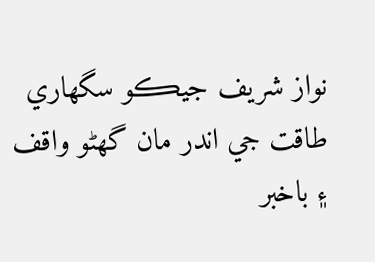نواز شريف جيڪو سگھاري طاقت جي اندر مان گھڻو واقف ۽ باخبر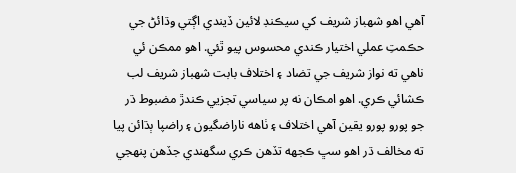آهي اهو شهباز شريف کي سيڪنڊ لائين ڏيندي اڳتي وڌائڻ جي حڪمتِ عملي اختيار ڪندي محسوس پيو ٿئي. اهو ممڪن ئي ناهي ته نواز شريف جي تضاد ۽ اختلاف بابت شهباز شريف لب ڪشائي ڪري. اهو امڪان نه پر سياسي تجزيي ڪندڙ مضبوط ڌر جو پورو پورو يقين آهي اختلاف ۽ ٺاھه ناراضگيون ۽ راضپا ٻڌائن پيا ته مخالف ڌر اهو سڀ ڪجھه تڏهن ڪري سگھندي جڏهن پنهجي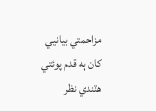مزاحمتي بيانيي کان ٻه قدم پوئتي هٽندي نظر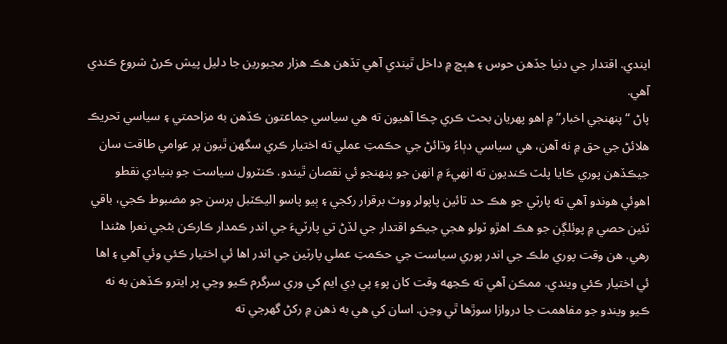ايندي. اقتدار جي دنيا جڏهن حوس ۽ هٻڇ ۾ داخل ٿيندي آهي تڏهن هڪ هزار مجبورين جا دليل پيش ڪرڻ شروع ڪندي آهي.
پاڻ “پنهنجي اخبار” ۾ اهو پهريان بحث ڪري چڪا آهيون ته هي سياسي جماعتون ڪڏهن به مزاحمتي ۽ سياسي تحريڪ هلائڻ جي حق ۾ نه آهن، هي سياسي دٻاءُ وڌائڻ جي حڪمتِ عملي ته اختيار ڪري سگھن ٿيون پر عوامي طاقت سان جيڪڏهن پوري ڪايا پلٽ ڪنديون ته انهيءَ ۾ انهن جو پنهنجو ئي نقصان ٿيندو. ڪنٽرول سياست جو بنيادي نقطو اهوئي هوندو آهي ته پارٽي جو هڪ حد تائين پاپولر ووٽ برقرار رکجي ۽ ٻيو پاسو اليڪٽبل پرسن جو مضبوط ڪجي، باقي ٽئين حصي ۾ پوئلڳن جو هڪ اهڙو ٽولو هجي جيڪو اقتدار جي لڏڻ تي پارٽيءَ جي اندر ڪمدار ڪارڪن بڻجي نعرا هڻندا رهي. هن وقت پوري ملڪ جي اندر پوري سياست جي حڪمتِ عملي پارٽين جي اندر اها ئي اختيار ڪئي وئي آهي ۽ اها ئي اختيار ڪئي ويندي. ممڪن آهي ته ڪجھه وقت کان پوءِ پي ڊي ايم کي وري سرگرم ڪيو وڃي پر ايترو ڪڏهن به نه ڪيو ويندو جو مفاهمت جا دروازا سوڙها ٿي وڃن. اسان کي هي به ذهن ۾ رکڻ گھرجي ته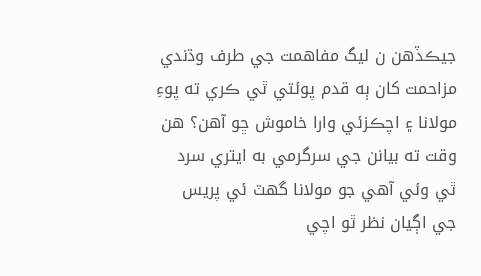جيڪڏهن ن ليگ مفاهمت جي طرف وڌندي مزاحمت کان ٻه قدم پوئتي ٿي ڪري ته پوءِ مولانا ۽ اچڪزئي وارا خاموش ڇو آهن؟ هن وقت ته بيانن جي سرگرمي به ايتري سرد ٿي وئي آهي جو مولانا گھٽ ئي پريس جي اڳيان نظر ٿو اچي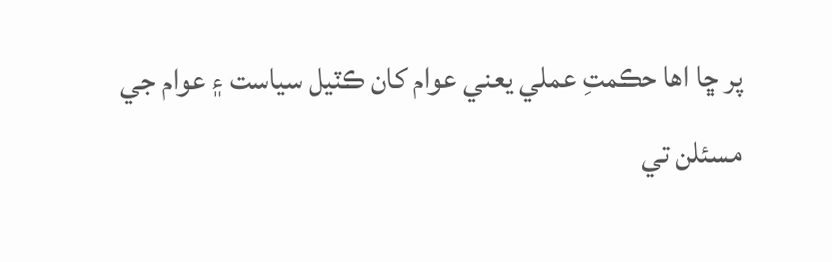پر ڇا اها حڪمتِ عملي يعني عوام کان ڪٽيل سياست ۽ عوام جي مسئلن تي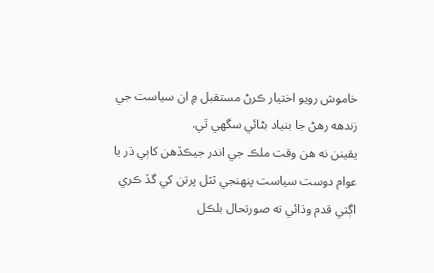خاموش رويو اختيار ڪرڻ مستقبل ۾ ان سياست جي زندھه رهڻ جا بنياد بڻائي سگھي ٿي.
يقينن نه هن وقت ملڪ جي اندر جيڪڏهن کاٻي ڌر يا عوام دوست سياست پنهنجي ٽٽل پرتن کي گڏ ڪري اڳتي قدم وڌائي ته صورتحال بلڪل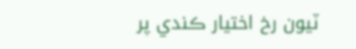ٽيون رخ اختيار ڪندي پر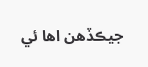جيڪڏهن اها ئي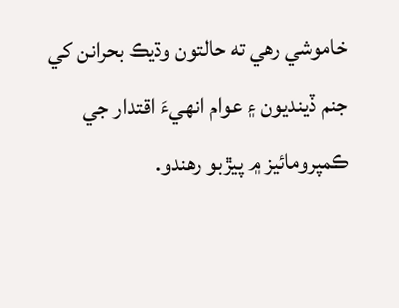خاموشي رهي ته حالتون وڌيڪ بحرانن کي جنم ڏينديون ۽ عوام انهيءَ اقتدار جي ڪمپرومائيز ۾ پيڙبو رهندو.